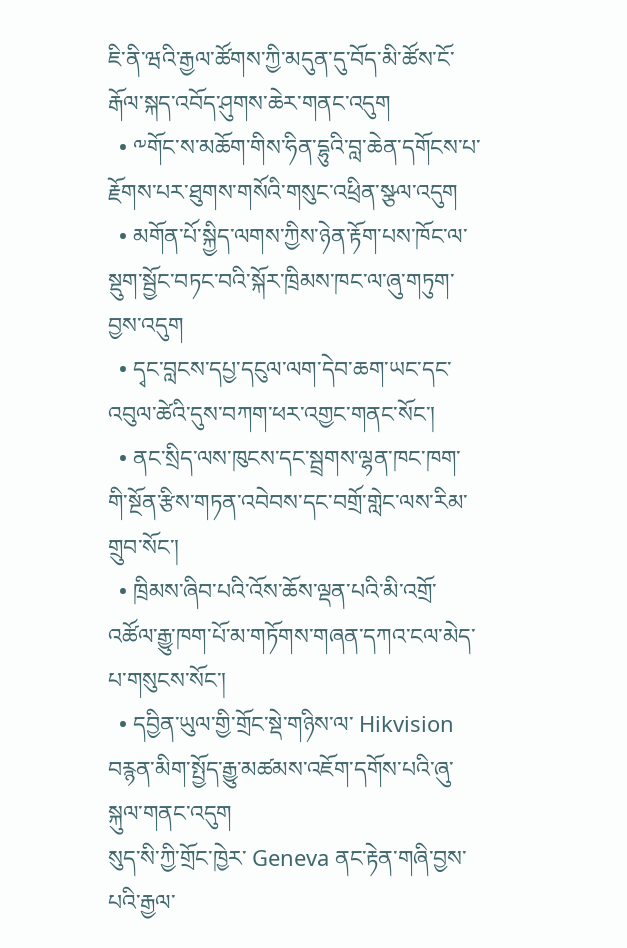ཇི་ནི་ཝའི་རྒྱལ་ཚོགས་ཀྱི་མདུན་དུ་བོད་མི་ཚོས་ངོ་རྒོལ་སྐད་འབོད་ཤུགས་ཆེར་གནང་འདུག
  • ༸གོང་ས་མཆོག་གིས་ཧིན་དྷུའི་བླ་ཆེན་དགོངས་པ་རྗོགས་པར་ཐུགས་གསོའི་གསུང་འཕྲིན་སྩལ་འདུག
  • མགོན་པོ་སྐྱིད་ལགས་ཀྱིས་ཉེན་རྟོག་པས་ཁོང་ལ་སྡུག་སྦྱོང་བཏང་བའི་སྐོར་ཁྲིམས་ཁང་ལ་ཞུ་གཏུག་བྱས་འདུག
  • དྭང་བླངས་དཔྱ་དངུལ་ལག་དེབ་ཆག་ཡང་དང་འབུལ་ཚེའི་དུས་བཀག་ཕར་འགྱང་གནང་སོང་།
  • ནང་སྲིད་ལས་ཁུངས་དང་སྦྲགས་ལྷན་ཁང་ཁག་གི་སྔོན་རྩིས་གཏན་འབེབས་དང་བགྲོ་གླེང་ལས་རིམ་གྲུབ་སོང་།
  • ཁྲིམས་ཞིབ་པའི་འོས་ཆོས་ལྡན་པའི་མི་འགྲོ་འཚོལ་རྒྱུ་ཁག་པོ་མ་གཏོགས་གཞན་དཀའ་ངལ་མེད་པ་གསུངས་སོང་།
  • དབྱིན་ཡུལ་གྱི་གྲོང་སྡེ་གཉིས་ལ་ Hikvision བརྙན་མིག་སྤྱོད་རྒྱུ་མཚམས་འཇོག་དགོས་པའི་ཞུ་སྐུལ་གནང་འདུག
སུད་སི་ཀྱི་གྲོང་ཁྱེར་ Geneva ནང་རྟེན་གཞི་བྱས་པའི་རྒྱལ་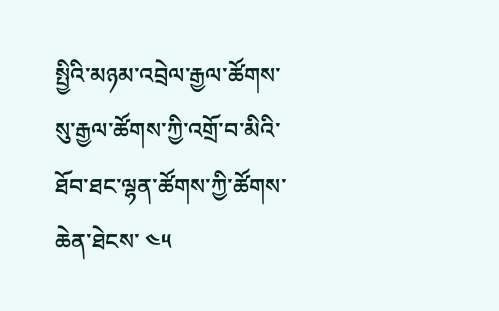སྤྱིའི་མཉམ་འབྲེལ་རྒྱལ་ཚོགས་སུ་རྒྱལ་ཚོགས་ཀྱི་འགྲོ་བ་མིའི་ཐོབ་ཐང་ལྷན་ཚོགས་ཀྱི་ཚོགས་ཆེན་ཐེངས་ ༤༥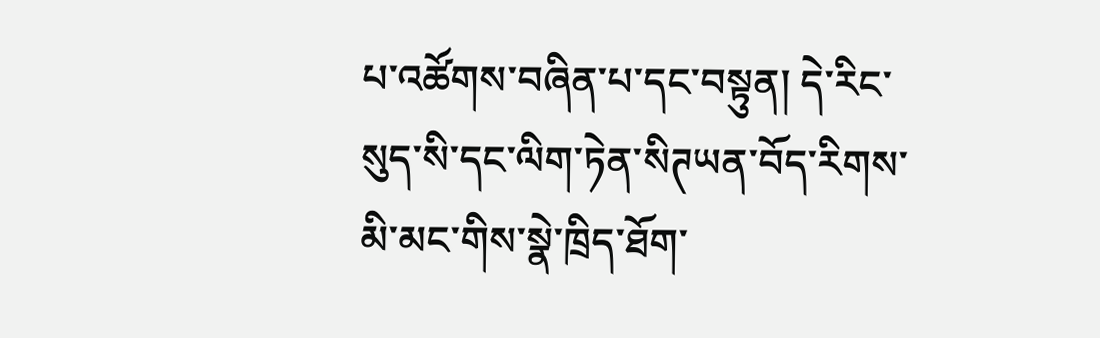པ་འཚོགས་བཞིན་པ་དང་བསྟུན། དེ་རིང་སུད་སི་དང་ལིག་ཏེན་སིཊཡན་བོད་རིགས་མི་མང་གིས་སྣེ་ཁྲིད་ཐོག་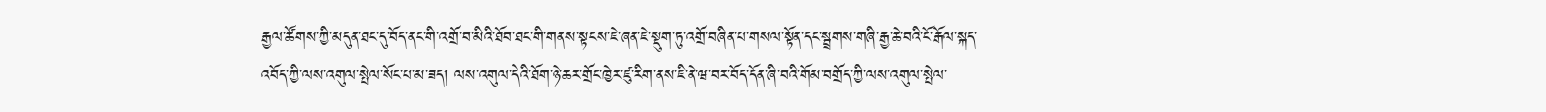རྒྱལ་ཚོགས་ཀྱི་མདུན་ཐང་དུ་བོད་ནང་གི་འགྲོ་བ་མིའི་ཐོབ་ཐང་གི་གནས་སྟངས་ཇེ་ཞན་ཇེ་སྡུག་ཏུ་འགྲོ་བཞིན་པ་གསལ་སྟོན་དང་སྦྲགས་གཞི་རྒྱ་ཆེ་བའི་ངོ་རྒོལ་སྐད་འབོད་ཀྱི་ལས་འགུལ་སྤེལ་སོང་པ་མ་ཟད། ལས་འགུལ་དེའི་ཐོག་ཉེ་ཆར་གྲོང་ཁྱེར་ཛུ་རིག་ནས་ཇི་ནེ་ཝ་བར་བོད་དོན་ཞི་བའི་གོམ་བགྲོད་ཀྱི་ལས་འགུལ་སྤེལ་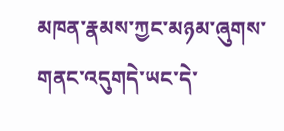མཁན་རྣམས་ཀྱང་མཉམ་ཞུགས་གནང་འདུགདེ་ཡང་དེ་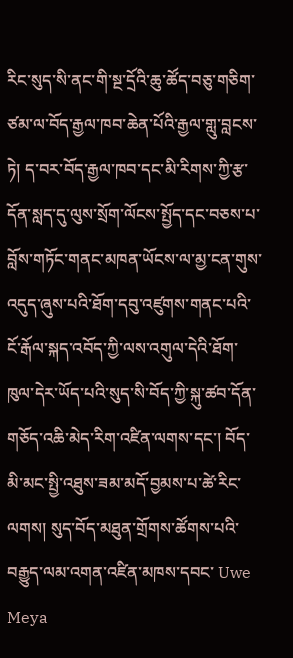རིང་སུད་སི་ནང་གི་སྔ་དྲོའི་ཆུ་ཚོད་བཅུ་གཅིག་ཙམ་ལ་བོད་རྒྱལ་ཁབ་ཆེན་པོའི་རྒྱལ་གླུ་བླངས་ཏེ། ད་བར་བོད་རྒྱལ་ཁབ་དང་མི་རིགས་ཀྱི་རྩ་དོན་སླད་དུ་ལུས་སྲོག་ལོངས་སྤྱོད་དང་བཅས་པ་བློས་གཏོང་གནང་མཁན་ཡོངས་ལ་མྱ་ངན་གུས་འདུད་ཞུས་པའི་ཐོག་དབུ་འཛུགས་གནང་པའི་ངོ་རྒོལ་སྐད་འབོད་ཀྱི་ལས་འགུལ་དེའི་ཐོག་ཁུལ་དེར་ཡོད་པའི་སུད་སི་བོད་ཀྱི་སྐུ་ཚབ་དོན་གཅོད་འཆི་མེད་རིག་འཛིན་ལགས་དང་། བོད་མི་མང་སྤྱི་འཐུས་ཟམ་མདོ་བྱམས་པ་ཚེ་རིང་ལགས། སུད་བོད་མཐུན་གྲོགས་ཚོགས་པའི་བརྒྱུད་ལམ་འགན་འཛིན་མཁས་དབང་ Uwe Meya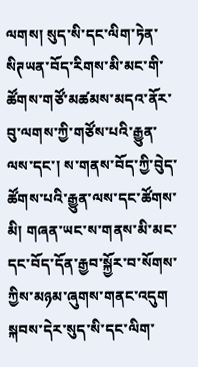ལགས། སུད་སི་དང་ལིག་ཏེན་སིཊཡན་བོད་རིགས་མི་མང་གི་ཚོགས་གཙོ་མཚམས་མདའ་ནོར་བུ་ལགས་ཀྱི་གཙོས་པའི་རྒྱུན་ལས་དང་། ས་གནས་བོད་ཀྱི་བེུད་ཚོགས་པའི་རྒྱུན་ལས་དང་ཚོགས་མི། གཞན་ཡང་ས་གནས་མི་མང་དང་བོད་དོན་རྒྱབ་སྐྱོར་བ་སོགས་ཀྱིས་མཉམ་ཞུགས་གནང་འདུག
སྐབས་དེར་སུད་སི་དང་ལིག་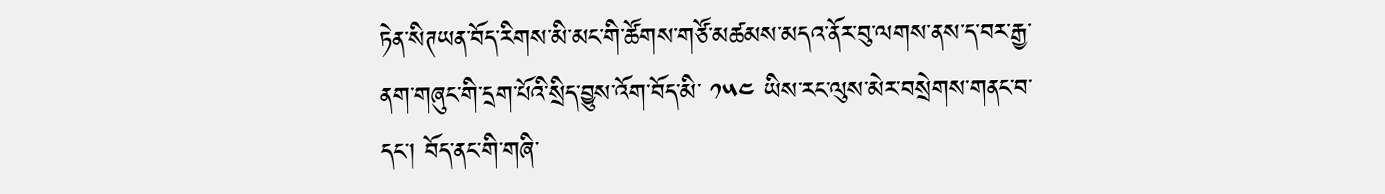ཏེན་སིཊཡན་བོད་རིགས་མི་མང་གི་ཚོགས་གཙོ་མཚམས་མདའ་ནོར་བུ་ལགས་ནས་ད་བར་རྒྱ་ནག་གཞུང་གི་དྲག་པོའི་སྲིད་བྱུས་འོག་བོད་མི་ ༡༥༤ ཡིས་རང་ལུས་མེར་བསྲེགས་གནང་བ་དང་། བོད་ནང་གི་གཞི་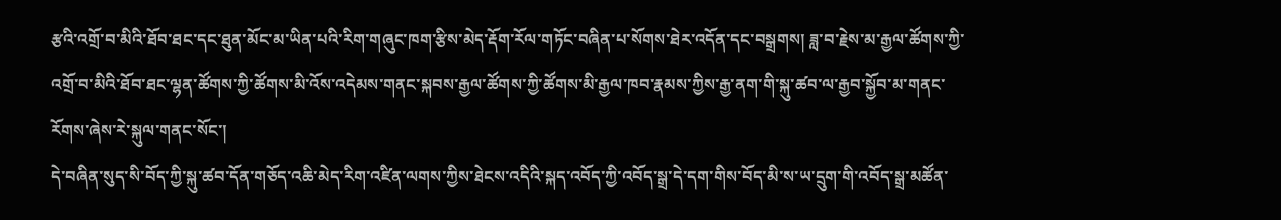རྩའི་འགྲོ་བ་མིའི་ཐོབ་ཐང་དང་ཐུན་མོང་མ་ཡིན་པའི་རིག་གཞུང་ཁག་རྩིས་མེད་རྡོག་རོལ་གཏོང་བཞིན་པ་སོགས་ཐེར་འདོན་དང་བསྒྲགས། ཟླ་བ་རྗེས་མ་རྒྱལ་ཚོགས་ཀྱི་འགྲོ་བ་མིའི་ཐོབ་ཐང་ལྷན་ཚོགས་ཀྱི་ཚོགས་མི་འོས་འདེམས་གནང་སྐབས་རྒྱལ་ཚོགས་ཀྱི་ཚོགས་མི་རྒྱལ་ཁབ་རྣམས་ཀྱིས་རྒྱ་ནག་གི་སྐུ་ཚབ་ལ་རྒྱབ་སྐྱོབ་མ་གནང་རོགས་ཞེས་རེ་སྐུལ་གནང་སོང་།
དེ་བཞིན་སུད་སི་བོད་ཀྱི་སྐུ་ཚབ་དོན་གཅོད་འཆི་མེད་རིག་འཛིན་ལགས་ཀྱིས་ཐེངས་འདིའི་སྐད་འབོད་ཀྱི་འབོད་སྒྲ་དེ་དག་གིས་བོད་མི་ས་ཡ་དྲུག་གི་འབོད་སྒྲ་མཚོན་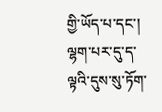གྱི་ཡོད་པ་དང་། ལྷག་པར་དུ་ད་ལྟའི་དུས་སུ་ཏོག་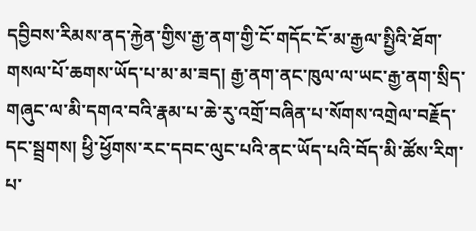དབྱིབས་རིམས་ནད་རྐྱེན་གྱིས་རྒྱ་ནག་གྱི་ངོ་གདོང་ངོ་མ་རྒྱལ་སྤྱིའི་ཐོག་གསལ་པོ་ཆགས་ཡོད་པ་མ་མ་ཟད། རྒྱ་ནག་ནང་ཁུལ་ལ་ཡང་རྒྱ་ནག་སྲིད་གཞུང་ལ་མི་དགའ་བའི་རྣམ་པ་ཆེ་རུ་འགྲོ་བཞིན་པ་སོགས་འགྲེལ་བརྗོད་དང་སྦྲགས། ཕྱི་ཕྱོགས་རང་དབང་ལུང་པའི་ནང་ཡོད་པའི་བོད་མི་ཚོས་རིག་པ་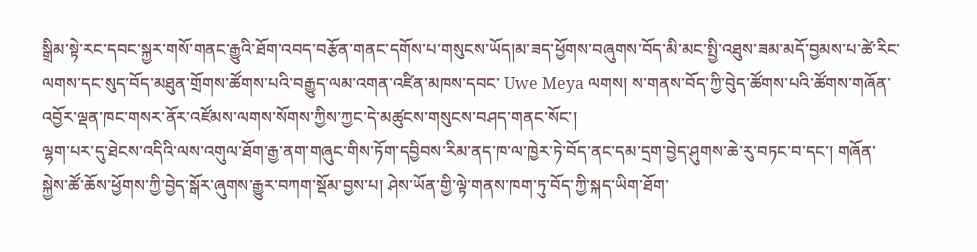སྒྲིམ་སྟེ་རང་དབང་སྐྱར་གསོ་གནང་རྒྱུའི་ཐོག་འབད་བརྩོན་གནང་དགོས་པ་གསུངས་ཡོད།མ་ཟད་ཕྱོགས་བཞུགས་བོད་མི་མང་སྤྱི་འཐུས་ཟམ་མདོ་བྱམས་པ་ཚེ་རིང་ལགས་དང་སུད་བོད་མཐུན་གྲོགས་ཚོགས་པའི་བརྒྱུད་ལམ་འགན་འཛིན་མཁས་དབང་ Uwe Meya ལགས། ས་གནས་བོད་ཀྱི་བེུད་ཚོགས་པའི་ཚོགས་གཞོན་འབྱོར་ལྡན་ཁང་གསར་ནོར་འཛོམས་ལགས་སོགས་ཀྱིས་ཀྱང་དེ་མཚུངས་གསུངས་བཤད་གནང་སོང་།
ལྷག་པར་དུ་ཐེངས་འདིའི་ལས་འགུལ་ཐོག་རྒྱ་ནག་གཞུང་གིས་ཏོག་དབྱིབས་རིམ་ནད་ཁ་ལ་ཁྱེར་ཏེ་བོད་ནང་དམ་དྲག་བྱེད་ཤུགས་ཆེ་རུ་བཏང་བ་དང་། གཞོན་སྐྱེས་ཚོ་ཆོས་ཕྱོགས་ཀྱི་བྱེད་སྒོར་ཞུགས་རྒྱུར་བཀག་སྡོམ་བྱས་པ། ཤེས་ཡོན་གྱི་ལྟེ་གནས་ཁག་ཏུ་བོད་ཀྱི་སྐད་ཡིག་ཐོག་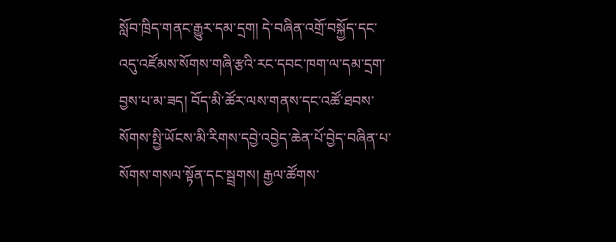སློབ་ཁྲིད་གནང་རྒྱུར་དམ་དྲག། དེ་བཞིན་འགྲོ་བསྐྱོད་དང་འདུ་འཛོམས་སོགས་གཞི་རྩའི་རང་དབང་ཁག་ལ་དམ་དྲག་བྱས་པ་མ་ཟད། བོད་མི་ཚོར་ལས་གནས་དང་འཚོ་ཐབས་སོགས་སྤྱི་ཡོངས་མི་རིགས་དབྱེ་འབྱེད་ཆེན་པོ་བྱེད་བཞིན་པ་སོགས་གསལ་སྟོན་དང་སྦྲགས། རྒྱལ་ཚོགས་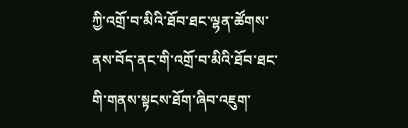ཀྱི་འགྲོ་བ་མིའི་ཐོབ་ཐང་ལྷན་ཚོགས་ནས་བོད་ནང་གི་འགྲོ་བ་མིའི་ཐོབ་ཐང་གི་གནས་སྟངས་ཐོག་ཞིབ་འཇུག་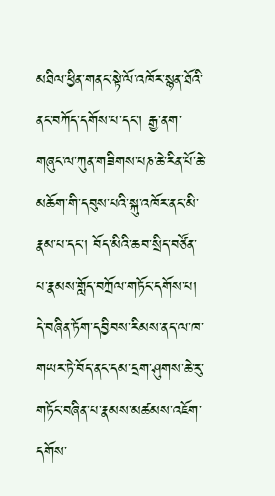མཐིལ་ཕྱིན་གནང་སྟེ་ལོ་འཁོར་སྙན་ཐོའི་ནང་བཀོད་དགོས་པ་དང་། རྒྱ་ནག་གཞུང་ལ་ཀུན་གཟིགས་པཎ་ཆེ་རིན་པོ་ཆེ་མཆོག་གི་དབུས་པའི་སྐུ་འཁོར་ནང་མི་རྣམ་པ་དང་། བོད་མིའི་ཆབ་སྲིད་བཙོན་པ་རྣམས་གློད་བཀྲོལ་གཏོང་དགོས་པ། དེ་བཞིན་ཏོག་དབྱིབས་རིམས་ནད་ལ་ཁ་གཡར་ཏེ་བོད་ནང་དམ་དྲག་ཤུགས་ཆེ་རུ་གཏོང་བཞིན་པ་རྣམས་མཚམས་འཇོག་དགོས་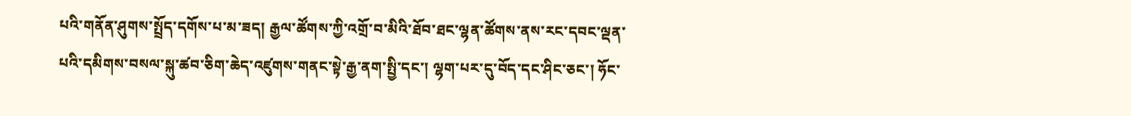པའི་གནོན་ཤུགས་སྤྲོད་དགོས་པ་མ་ཟད། རྒྱལ་ཚོགས་ཀྱི་འགྲོ་བ་མིའི་ཐོབ་ཐང་ལྷན་ཚོགས་ནས་རང་དབང་ལྡན་པའི་དམིགས་བསལ་སྐུ་ཚབ་ཅིག་ཆེད་འཛུགས་གནང་སྟེ་རྒྱ་ནག་སྤྱི་དང་། ལྷག་པར་དུ་བོད་དང་ཤིང་ཅང་། ཧོང་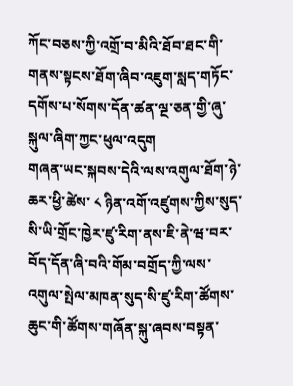ཀོང་བཅས་ཀྱི་འགྲོ་བ་མིའི་ཐོབ་ཐང་གི་གནས་སྟངས་ཐོག་ཞིབ་འཇུག་སླད་གཏོང་དགོས་པ་སོགས་དོན་ཚན་ལྔ་ཅན་གྱི་ཞུ་སྐུལ་ཞིག་ཀྱང་ཕུལ་འདུག
གཞན་ཡང་སྐབས་དེའི་ལས་འགུལ་ཐོག་ཉེ་ཆར་ཕྱི་ཚེས་ ༨ ཉིན་འགོ་འཛུགས་ཀྱིས་སུད་སི་ཡི་གྲོང་ཁྱེར་ཛུ་རིག་ནས་ཇི་ནེ་ཝ་བར་བོད་དོན་ཞི་བའི་གོམ་བགྲོད་ཀྱི་ལས་འགུལ་སྤེལ་མཁན་སུད་སི་ཛུ་རིག་ཚོགས་ཆུང་གི་ཚོགས་གཞོན་སྐུ་ཞབས་བསྟན་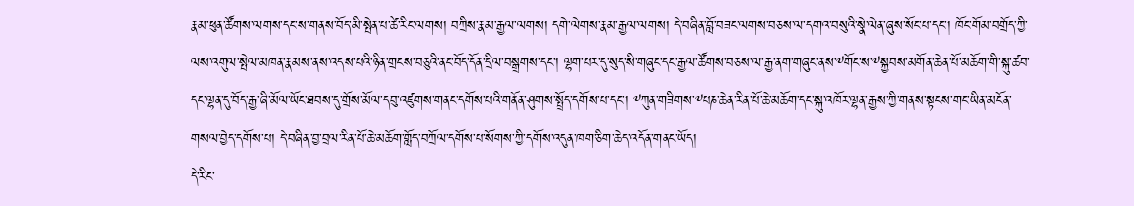རྣམ་ཕུན་ཚོགས་ལགས་དང་ས་གནས་བོད་མི་སྤེན་པ་ཚེ་རིང་ལགས། བཀྲིས་རྣམ་རྒྱལ་ལགས། དགེ་ལེགས་རྣམ་རྒྱལ་ལགས། དེ་བཞིན་བློ་བཟང་ལགས་བཅས་ལ་དགའ་བསུའི་སྣེ་ལེན་ཞུས་སོང་པ་དང་། ཁོང་གོམ་བགྲོད་ཀྱི་ལས་འགུལ་སྤེལ་མཁན་རྣམས་ནས་འདས་པའི་ཉིན་གྲངས་བཅུའི་ནང་བོད་དོན་དྲིལ་བསྒྲགས་དང་། ལྷག་པར་དུ་སུད་སི་གཞུང་དང་རྒྱལ་ཚོགས་བཅས་ལ་རྒྱ་ནག་གཞུང་ནས་༸གོང་ས་༸སྐྱབས་མགོན་ཆེན་པོ་མཆོག་གི་སྐུ་ཚབ་དང་ལྷན་དུ་བོད་རྒྱ་ཞི་མོལ་ཡོང་ཐབས་དུ་གྲོས་མོལ་དབུ་འཛུགས་གནང་དགོས་པའི་གནོན་ཤུགས་སྤྲོད་དགོས་པ་དང་། ༸ཀུན་གཟིགས་༸པཎ་ཆེན་རིན་པོ་ཆེ་མཆོག་དང་སྐུ་འཁོར་ལྷན་རྒྱས་ཀྱི་གནས་སྟངས་གང་ཡིན་མངོན་གསལ་བྱེད་དགོས་པ། དེ་བཞིན་བྱ་བྲལ་རིན་པོ་ཆེ་མཆོག་གློད་བཀྲོལ་དགོས་པ་སོགས་ཀྱི་དགོས་འདུན་ཁག་ཅིག་ཆེད་འདོན་གནང་ཡོད།
དེ་རིང་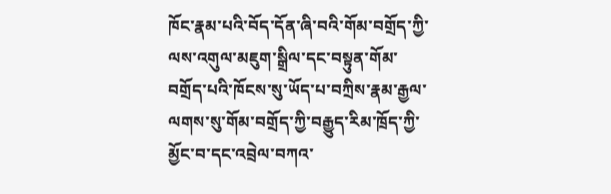ཁོང་རྣམ་པའི་བོད་དོན་ཞི་བའི་གོམ་བགྲོད་ཀྱི་ལས་འགུལ་མཇུག་སྒྲིལ་དང་བསྟུན་གོམ་བགྲོད་པའི་ཁོངས་སུ་ཡོད་པ་བཀྲིས་རྣམ་རྒྱལ་ལགས་སུ་གོམ་བགྲོད་ཀྱི་བརྒྱུད་རིམ་ཁྲོད་ཀྱི་མྱོང་བ་དང་འབྲེལ་བཀའ་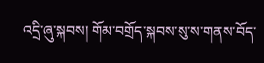འདྲི་ཞུ་སྐབས། གོམ་བགྲོད་སྐབས་སུ་ས་གནས་བོད་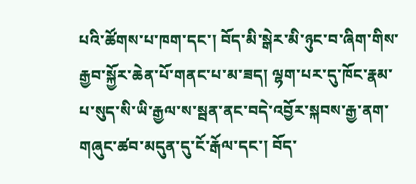པའི་ཚོགས་པ་ཁག་དང་། བོད་མི་སྒེར་མི་ཉུང་བ་ཞིག་གིས་རྒྱབ་སྐྱོར་ཆེན་པོ་གནང་པ་མ་ཟད། ལྷག་པར་དུ་ཁོང་རྣམ་པ་སུད་སི་ཡི་རྒྱལ་ས་སྦན་ནང་བདེ་འབྱོར་སྐབས་རྒྱ་ནག་གཞུང་ཚབ་མདུན་དུ་ངོ་རྒོལ་དང་། བོད་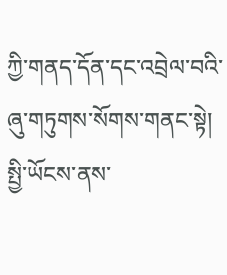ཀྱི་གནད་དོན་དང་འབྲེལ་བའི་ཞུ་གཏུགས་སོགས་གནང་སྟེ། སྤྱི་ཡོངས་ནས་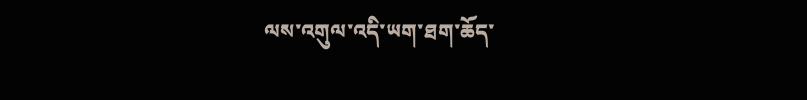ལས་འགུལ་འདི་ཡག་ཐག་ཆོད་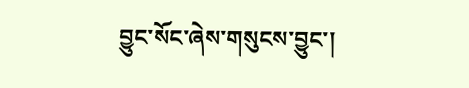བྱུང་སོང་ཞེས་གསུངས་བྱུང་།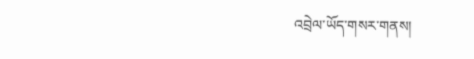འབྲེལ་ཡོད་གསར་གནས།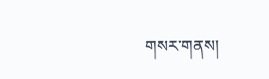གསར་གནས།